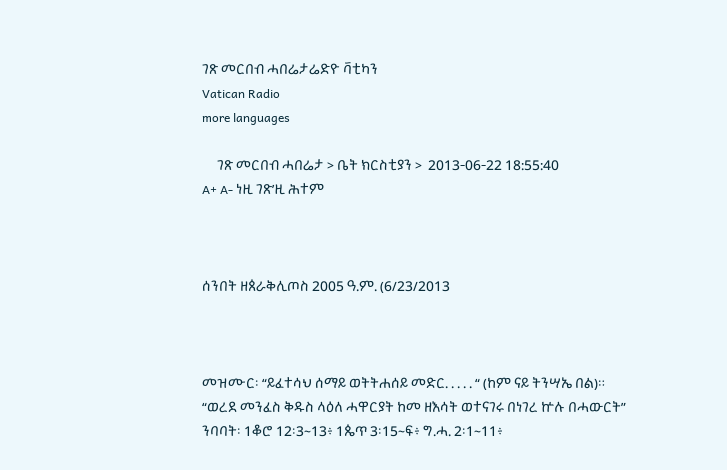ገጽ መርበብ ሓበሬታሬድዮ ቫቲካን
Vatican Radio
more languages

     ገጽ መርበብ ሓበሬታ > ቤት ክርስቲያን >  2013-06-22 18:55:40
A+ A- ነዚ ገጽ’ዚ ሕተም



ሰንበት ዘጰራቅሊጦስ 2005 ዓ.ም. (6/23/2013



መዝሙር፡ “ይፈተሳህ ሰማይ ወትትሐሰይ መድር. . . . . “ (ከም ናይ ትንሣኤ በል)።
“ወረደ መንፈስ ቅዱስ ላዕለ ሓዋርያት ከመ ዘእሳት ወተናገሩ በነገረ ኵሉ በሓውርት”
ንባባት፡ 1ቆሮ 12፡3~13፥ 1ጴጥ 3፡15~ፍ፥ ግ.ሓ. 2፡1~11፥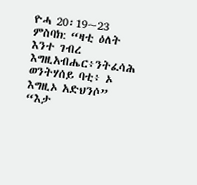ዮሓ 20፡19~23
ምስባክ: “ዛቲ ዕለት እንተ ገብረ እግዚአብሔር፥ንትፈሳሕ ወንትሃሰይ ባቲ፥ ኦ እግዚኦ አድህንሶ” “እታ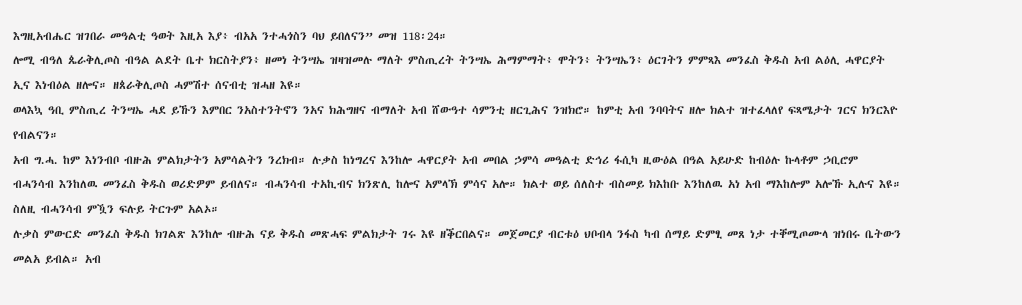እግዚአብሔር ዝገበራ መዓልቲ ዓወት እዚአ እያ፥ ብአአ ንተሓጎስን ባህ ይበለናን” መዝ 118፡24።
ሎሚ ብዓለ ጴራቅሊጦስ ብዓል ልደት ቤተ ክርስትያን፥ ዘመነ ትንሣኤ ዝዛዝመሉ ማለት ምስጢረት ትንሣኤ ሕማምማት፥ ሞትን፥ ትንሣኤን፥ ዕርገትን ምምጻእ መንፈስ ቅዱስ አብ ልዕሊ ሓዋርያት ኢና እነብዕል ዘሎና። ዘጰራቅሊጦስ ሓምሽተ ሰናብቲ ዝሓዘ እዩ።
ወላእኳ ዓቢ ምስጢረ ትንሣኤ ሓደ ይኹን እምበር ንአስተንትኖን ንአና ክሕግዘና ብማለት አብ ሸውዓተ ሳምንቲ ዘርጊሕና ንዝክሮ። ከምቲ አብ ንባባትና ዘሎ ክልተ ዝተፈላለየ ፍጻሜታት ገርና ክንርእዮ የብልናን።
አብ ግ.ሓ. ከም እነንብቦ ብዙሕ ምልክታትን አምሳልትን ንረክብ። ሉቃስ ከነግረና እንከሎ ሓዋርያት አብ መበል ኃምሳ መዓልቲ ድኅሪ ፋሲካ ዚውዕል በዓል አይሁድ ከብዕሉ ኩላቶም ኃቢሮም ብሓንሳብ እንከለዉ መንፈስ ቅዱስ ወሪድዎም ይብለና። ብሓንሳብ ተአኪብና ክንጽሊ ከሎና አምላኽ ምሳና አሎ። ክልተ ወይ ሰለስተ ብስመይ ክእከቡ እንከለዉ አነ አብ ማእከሎም አሎኹ ኢሉና እዩ። ስለዚ ብሓንሳብ ምዃን ፍሉይ ትርጉም አልኦ።
ሉቃስ ምውርድ መንፈስ ቅዱስ ክገልጽ እንከሎ ብዙሕ ናይ ቅዱስ መጽሓፍ ምልክታት ገሩ እዩ ዘቕርበልና። መጀመርያ ብርቱዕ ህቦብላ ንፋስ ካብ ሰማይ ድምፂ መጸ ነታ ተቐሚጦሙላ ዝነበሩ ቤትውን መልአ ይብል። አብ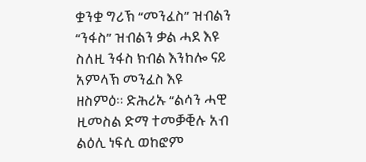ቋንቋ ግሪኽ “መንፈስ” ዝብልን “ንፋስ” ዝብልን ቃል ሓደ እዩ ስለዚ ንፋስ ክብል እንከሎ ናይ አምላኽ መንፈስ እዩ ዘስምዕ። ድሕሪኡ “ልሳን ሓዊ ዚመስል ድማ ተመቓቒሉ አብ ልዕሊ ነፍሲ ወከፎም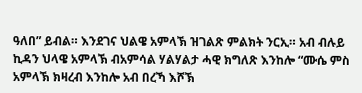ዓለበ” ይብል። እንደገና ህልዌ አምላኽ ዝገልጽ ምልክት ንርኢ። አብ ብሉይ ኪዳን ህላዌ አምላኽ ብአምሳል ሃልሃልታ ሓዊ ክግለጽ እንከሎ “ሙሴ ምስ አምላኽ ክዛረብ እንከሎ አብ በረኻ እሾኽ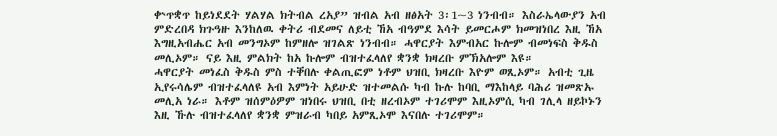ቍጥቋጥ ከይነደደት ሃልሃል ክትብል ረአያ” ዝብል አብ ዘፅአት 3፡1~3 ነንብብ። እስራኤላውያን አብ ምድረበዳ ክጉዓዙ እንከለዉ ቀትሪ ብደመና ለይቲ ኸአ ብዓምደ እሳት ይመርሖም ክመዝነበረ እዚ ኸአ እግዚአብሔር አብ መንግኦም ከምዘሎ ዝገልጽ ነንብብ። ሓዋርያት እምብአር ኩሎም ብመነፍስ ቅዱስ መሊኦም። ናይ እዚ ምልክት ከአ ኩሎም ብዝተፈላለየ ቋንቋ ክዛረቡ ምኽአሎም እዩ።
ሓዋርያት መነፈስ ቅዱስ ምስ ተቐበሉ ቀልጢፎም ነቶም ህዝቢ ክዛረቡ እዮም ወጺኦም። አብቲ ጊዜ ኢየሩሳሌም ብዝተፈላለዩ አብ እምነት አይሁድ ዝተመልሱ ካብ ኩሉ ከባቢ ማእከላይ ባሕሪ ዝመጽኡ መሊአ ነራ። እቶም ዝሰምዕዎም ዝነበሩ ህዝቢ በቲ ዘረብኦም ተገሪሞም እዚኦምሲ ካብ ገሊላ ዘይኮኑን እዚ ኹሉ ብዝተፈላለየ ቋንቋ ምዝራብ ካበይ አምጺኦሞ እናበሉ ተገሪሞም።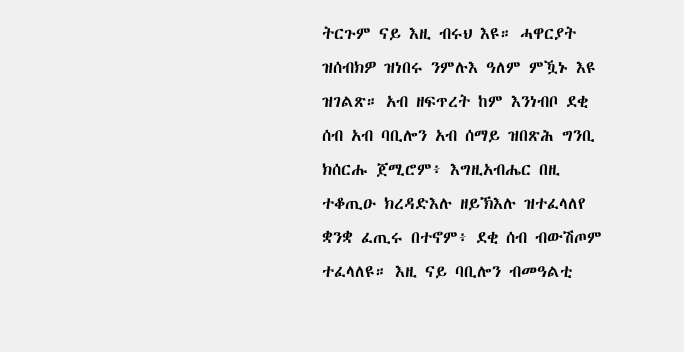ትርጉም ናይ እዚ ብሩህ እዩ። ሓዋርያት ዝሰብክዎ ዝነበሩ ንምሉእ ዓለም ምዃኑ እዩ ዝገልጽ። አብ ዘፍጥረት ከም እንነብቦ ደቂ ሰብ አብ ባቢሎን አብ ሰማይ ዝበጽሕ ግንቢ ክሰርሑ ጀሚሮም፥ እግዚአብሔር በዚ ተቆጢዑ ክረዳድእሉ ዘይኽእሉ ዝተፈላለየ ቋንቋ ፈጢሩ በተኖም፥ ደቂ ሰብ ብውሽጦም ተፈላለዩ። እዚ ናይ ባቢሎን ብመዓልቲ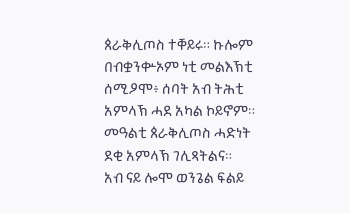ጰራቅሊጦስ ተቐይሩ። ኩሎም በብቋንቍኦም ነቲ መልእኽቲ ሰሚዖሞ፥ ሰባት አብ ትሕቲ አምላኽ ሓደ አካል ኮይኖም። መዓልቲ ጰራቅሊጦስ ሓድነት ደቂ አምላኽ ገሊጻትልና።
አብ ናይ ሎሞ ወንጌል ፍልይ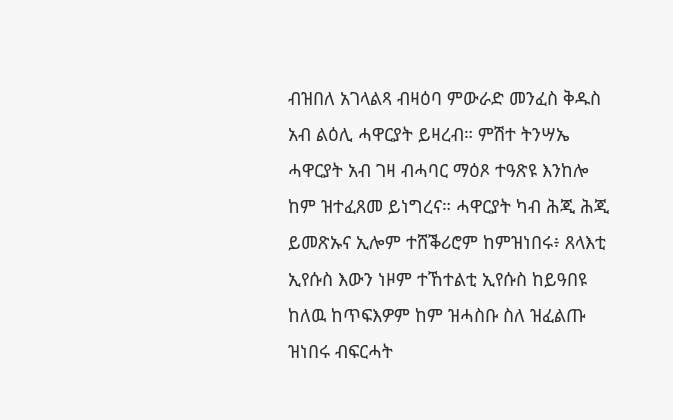ብዝበለ አገላልጻ ብዛዕባ ምውራድ መንፈስ ቅዱስ አብ ልዕሊ ሓዋርያት ይዛረብ። ምሽተ ትንሣኤ ሓዋርያት አብ ገዛ ብሓባር ማዕጾ ተዓጽዩ እንከሎ ከም ዝተፈጸመ ይነግረና። ሓዋርያት ካብ ሕጂ ሕጂ ይመጽኡና ኢሎም ተሸቕሪሮም ከምዝነበሩ፥ ጸላእቲ ኢየሱስ እውን ነዞም ተኸተልቲ ኢየሱስ ከይዓበዩ ከለዉ ከጥፍእዎም ከም ዝሓስቡ ስለ ዝፈልጡ ዝነበሩ ብፍርሓት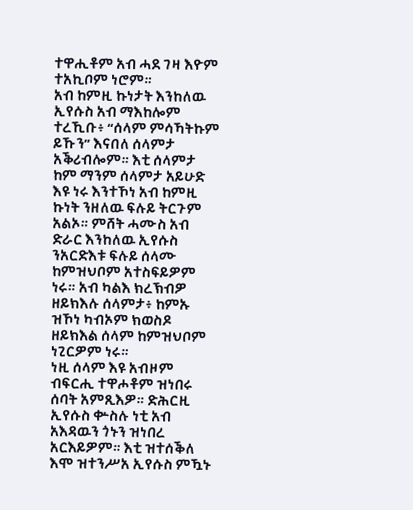ተዋሒቶም አብ ሓደ ገዛ እዮም ተአኪቦም ነሮም።
አብ ከምዚ ኩነታት እንከለዉ ኢየሱስ አብ ማእከሎም ተረኺቡ፥ “ሰላም ምሳኻትኩም ይኹን” እናበለ ሰላምታ አቕሪብሎም። እቲ ሰላምታ ከም ማንም ሰላምታ አይሁድ እዩ ነሩ እንተኾነ አብ ከምዚ ኩነት ንዘለዉ ፍሉይ ትርጉም አልኦ። ምሸት ሓሙስ አብ ድራር እንከለዉ ኢየሱስ ንአርድእቱ ፍሉይ ሰላሙ ከምዝህቦም አተስፍይዎም ነሩ። አብ ካልእ ክረኽብዎ ዘይክእሉ ሰላምታ፥ ከምኡ ዝኾነ ካብኦም ክወስዶ ዘይክእል ሰላም ከምዝህቦም ነጊርዎም ነሩ።
ነዚ ሰላም እዩ አብዞም ብፍርሒ ተዋሖቶም ዝነበሩ ሰባት አምጺእዎ። ድሕርዚ ኢየሱስ ቍስሉ ነቲ አብ አእዳዉን ጎኑን ዝነበረ አርእይዎም። እቲ ዝተሰቕለ እሞ ዝተንሥአ ኢየሱስ ምዃኑ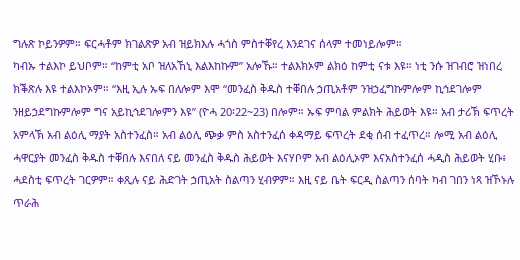ግሉጽ ኮይንዎም። ፍርሓቶም ክገልጽዎ አብ ዝይክእሉ ሓጎስ ምስተቐየረ እንደገና ሰላም ተመነይሎም።
ካብኡ ተልእኮ ይህቦም። “ከምቲ አቦ ዝለአኸኒ እልእከኩም” አሎኹ። ተልእክኦም ልክዕ ከምቲ ናቱ እዩ። ነቲ ንሱ ዝገብሮ ዝነበረ ክቕጽሉ እዩ ተልእኮኦም። “እዚ ኢሉ ኡፍ በለሎም እሞ “መንፈስ ቅዱስ ተቐበሉ ኃጢአቶም ንዝኃፈግኩምሎም ኪኅደገሎም ንዘይኃደግኩምሎም ግና አይኪኅደገሎምን እዩ” (ዮሓ 20፡22~23) በሎም። ኡፍ ምባል ምልክት ሕይወት እዩ። አብ ታሪኽ ፍጥረት አምላኽ አብ ልዕሊ ማያት አስተንፈስ። አብ ልዕሊ ጭቃ ምስ አስተንፈሰ ቀዳማይ ፍጥረት ደቂ ሰብ ተፈጥረ። ሎሚ አብ ልዕሊ ሓዋርያት መንፈስ ቅዱስ ተቐበሉ እናበለ ናይ መንፈስ ቅዱስ ሕይወት እናሃቦም አብ ልዕሊኦም እናአስተንፈሰ ሓዲስ ሕይወት ሂቡ፥ ሓደስቲ ፍጥረት ገርዎም። ቀጺሉ ናይ ሕድገት ኃጢአት ስልጣን ሂብዎም። እዚ ናይ ቤት ፍርዲ ስልጣን ሰባት ካብ ገበን ነጻ ዝኾኑሉ ጥራሕ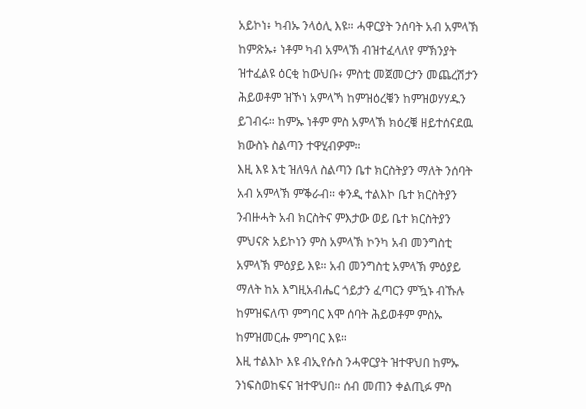አይኮነ፥ ካብኡ ንላዕሊ እዩ። ሓዋርያት ንሰባት አብ አምላኽ ከምጽኡ፥ ነቶም ካብ አምላኽ ብዝተፈላለየ ምኽንያት ዝተፈልዩ ዕርቂ ከውህቡ፥ ምስቲ መጀመርታን መጨረሽታን ሕይወቶም ዝኾነ አምላኻ ከምዝዕረቑን ከምዝወሃሃዱን ይገብሩ። ከምኡ ነቶም ምስ አምላኽ ክዕረቑ ዘይተሰናደዉ ክውስኑ ስልጣን ተዋሂብዎም።
እዚ እዩ እቲ ዝለዓለ ስልጣን ቤተ ክርስትያን ማለት ንሰባት አብ አምላኽ ምቕራብ። ቀንዲ ተልእኮ ቤተ ክርስትያን ንብዙሓት አብ ክርስትና ምእታው ወይ ቤተ ክርስትያን ምህናጽ አይኮነን ምስ አምላኽ ኮንካ አብ መንግስቲ አምላኽ ምዕያይ እዩ። አብ መንግስቲ አምላኽ ምዕያይ ማለት ከአ እግዚአብሔር ጎይታን ፈጣርን ምዃኑ ብኹሉ ከምዝፍለጥ ምግባር እሞ ሰባት ሕይወቶም ምስኡ ከምዝመርሑ ምግባር እዩ።
እዚ ተልእኮ እዩ ብኢየሱስ ንሓዋርያት ዝተዋህበ ከምኡ ንነፍስወከፍና ዝተዋህበ። ሰብ መጠን ቀልጢፉ ምስ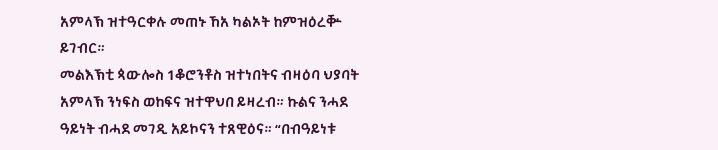አምላኽ ዝተዓርቀሉ መጠኑ ኸአ ካልኦት ከምዝዕረቝ ይገብር።
መልእኽቲ ጳውሎስ 1ቆሮንቶስ ዝተነበትና ብዛዕባ ህያባት አምላኽ ንነፍስ ወከፍና ዝተዋህበ ይዛረብ። ኩልና ንሓደ ዓይነት ብሓደ መገዲ አይኮናን ተጸዊዕና። “በብዓይነቱ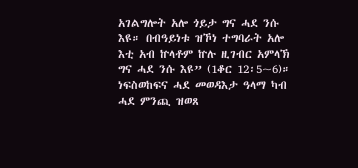አገልግሎት አሎ ጎይታ ግና ሓደ ንሱ እዩ። በብዓይነቱ ዝኾነ ተግባራት አሎ እቲ አብ ኵላቶም ኵሉ ዚገብር አምላኽ ግና ሓደ ንሱ እዩ” (1ቆር 12፡5~6)።
ነፍስወከፍና ሓደ መወዳእታ ዓላማ ካብ ሓደ ምንጪ ዝወጸ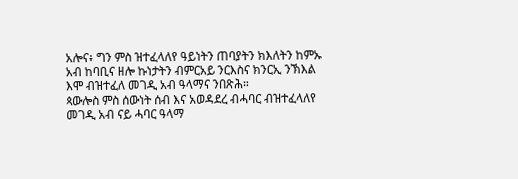አሎና፥ ግን ምስ ዝተፈላለየ ዓይነትን ጠባያትን ክእለትን ከምኡ አብ ከባቢና ዘሎ ኩነታትን ብምርአይ ንርእስና ክንርኢ ንኽእል እሞ ብዝተፈለ መገዲ አብ ዓላማና ንበጽሕ።
ጳውሎስ ምስ ሰውነት ሰብ እና አወዳደረ ብሓባር ብዝተፈላለየ መገዲ አብ ናይ ሓባር ዓላማ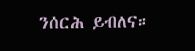ንሰርሕ ይብለና።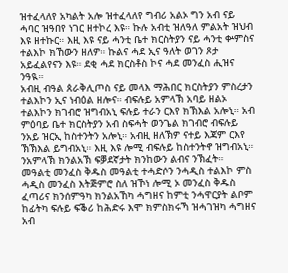ዝተፈላለየ አካልት አሎ ዝተፈላለየ ግብሪ አልኦ ግን አብ ናይ ሓባር ዝዓበየ ነገር ዘተኮረ እዩ። ኩሉ አብቲ ዝለዓለ ምልአት ዝህብ እዩ ዘተኩር። እዚ እዩ ናይ ሓንቲ ቤተ ክርስትያን ናይ ሓንቲ ቍምስና ተልእኮ ክኸውን ዘለዎ። ኩልና ሓደ ኢና ዓለት ወገን ጾታ አይፈልየናን እዩ። ደቂ ሓደ ክርስቶስ ኮና ሓደ መንፈስ ሒዝና ንዓዪ።
አብዚ ብዓል ጰራቅሊጦስ ናይ መላእ ማሕበር ክርስትያን ምስረታን ተልእኮን ኢና ነብዕል ዘሎና። ብፍሉይ አምላኽ አባይ ዘልኦ ተልእኮን ክገብሮ ዝግብአኒ ፍሉይ ተራን ርእየ ክኽእል አሎኒ። አብ ምዕባይ ቤተ ክርስትያን አብ ስፍሓት ወንጌል ክገብሮ ብፍሉይ ንአይ ዝርኢ ከስተንትን አሎኒ። አብዚ ዘለኽዎ ናተይ እጃም ርእየ ኽኽእል ይግብአኒ። እዚ እዩ ሎሚ ብፍሉይ ከስተንትኖ ዝግብአኒ። ንአምላኽ ክንልአኽ ፍቓደኛታት ክንከውን ልብና ንኽፈት።
መዓልቲ መንፈስ ቅዱስ መዓልቲ ተሓድሶን ንሓዲስ ተልእኮ ምስ ሓዲስ መንፈስ እትጅምሮ ስለ ዝኾነ ሎሚ ኦ መንፈስ ቅዱስ ፈጣሪና ክንሰምዓካ ክንልአኸካ ሓግዘና ከምቲ ንሓዋርያት ልቦም ከፊትካ ፍሉይ ፍቕሪ ከሕድሩ እሞ ክምስክሩኻ ዝሓገዝካ ሓግዘና አብ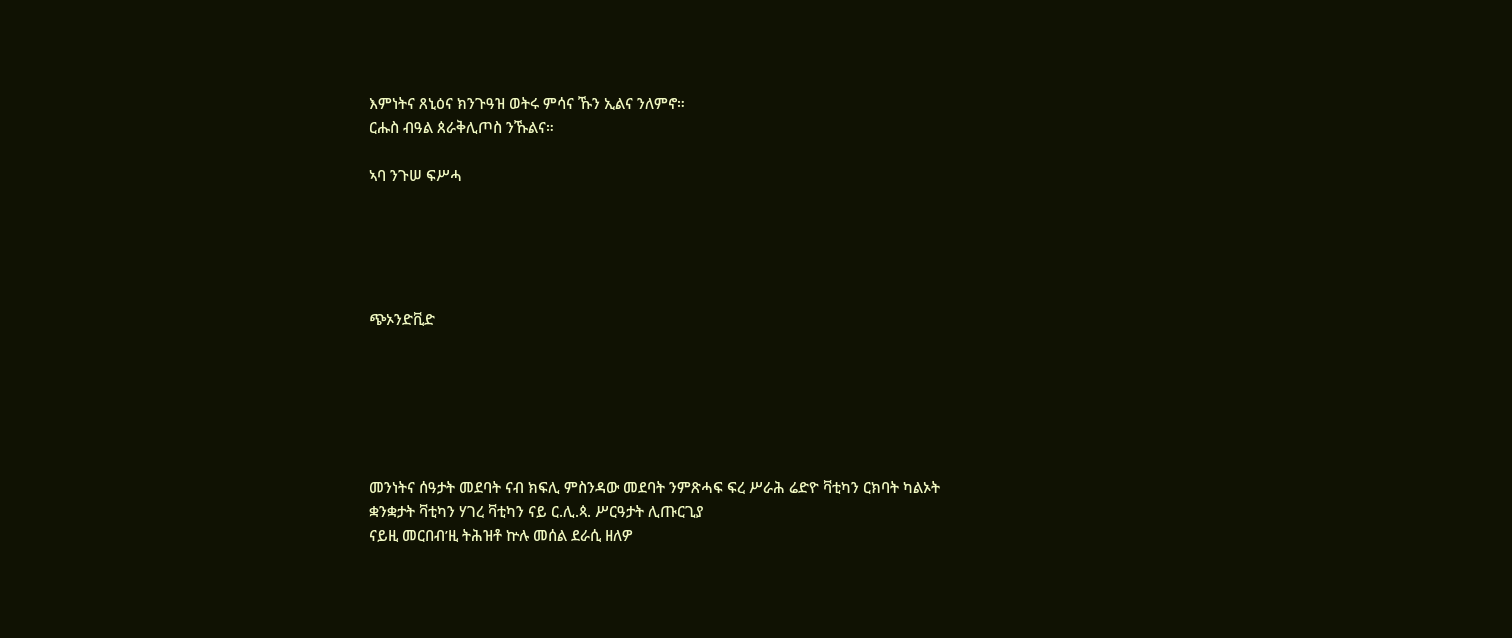እምነትና ጸኒዕና ክንጉዓዝ ወትሩ ምሳና ኹን ኢልና ንለምኖ።
ርሑስ ብዓል ጰራቅሊጦስ ንኹልና።

ኣባ ንጉሠ ፍሥሓ





ጭኦንድቪድ






መንነትና ሰዓታት መደባት ናብ ክፍሊ ምስንዳው መደባት ንምጽሓፍ ፍረ ሥራሕ ሬድዮ ቫቲካን ርክባት ካልኦት ቋንቋታት ቫቲካን ሃገረ ቫቲካን ናይ ር.ሊ.ጳ. ሥርዓታት ሊጡርጊያ
ናይዚ መርበብ’ዚ ትሕዝቶ ኵሉ መሰል ደራሲ ዘለዎ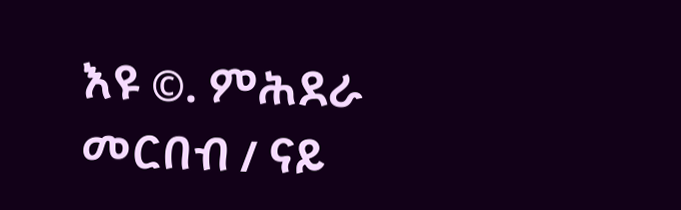እዩ ©. ምሕደራ መርበብ / ናይ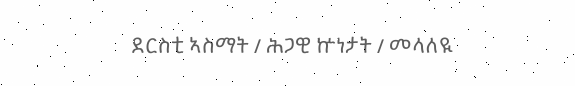ደርስቲ ኣስማት / ሕጋዊ ኵነታት / መላለዪ